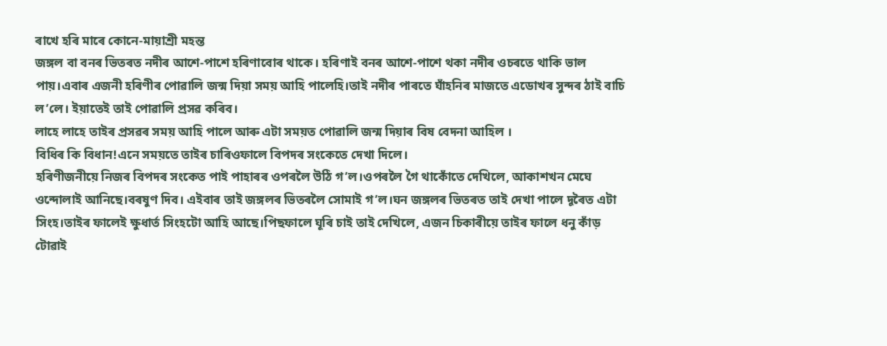ৰাখে হৰি মাৰে কোনে-মায়াশ্ৰী মহন্ত
জঙ্গল বা বনৰ ভিতৰত নদীৰ আশে-পাশে হৰিণাবোৰ থাকে। হৰিণাই বনৰ আশে-পাশে থকা নদীৰ ওচৰতে থাকি ভাল পায়।এবাৰ এজনী হৰিণীৰ পোৱালি জন্ম দিয়া সময় আহি পালেহি।তাই নদীৰ পাৰতে ঘাঁহনিৰ মাজতে এডোখৰ সুন্দৰ ঠাই বাচি ল’লে। ইয়াতেই তাই পোৱালি প্ৰসৱ কৰিব।
লাহে লাহে তাইৰ প্ৰসৱৰ সময় আহি পালে আৰু এটা সময়ত পোৱালি জন্ম দিয়াৰ বিষ বেদনা আহিল ।
বিধিৰ কি বিধান!এনে সময়তে তাইৰ চাৰিওফালে বিপদৰ সংকেতে দেখা দিলে।
হৰিণীজনীয়ে নিজৰ বিপদৰ সংকেত পাই পাহাৰৰ ওপৰলৈ উঠি গ’ল।ওপৰলৈ গৈ থাকোঁতে দেখিলে, আকাশখন মেঘে ওন্দোলাই আনিছে।বৰষুণ দিব। এইবাৰ তাই জঙ্গলৰ ভিতৰলৈ সোমাই গ’ল।ঘন জঙ্গলৰ ভিতৰত তাই দেখা পালে দূৰৈত এটা সিংহ।তাইৰ ফালেই ক্ষুধাৰ্ত সিংহটো আহি আছে।পিছফালে ঘূৰি চাই তাই দেখিলে, এজন চিকাৰীয়ে তাইৰ ফালে ধনু কাঁড় টোৱাই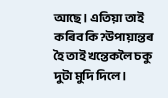আছে । এতিয়া তাই কৰিব কি?উপায়ান্তৰ হৈ তাই খন্তেকলৈ চকু দুটা মুদি দিলে ।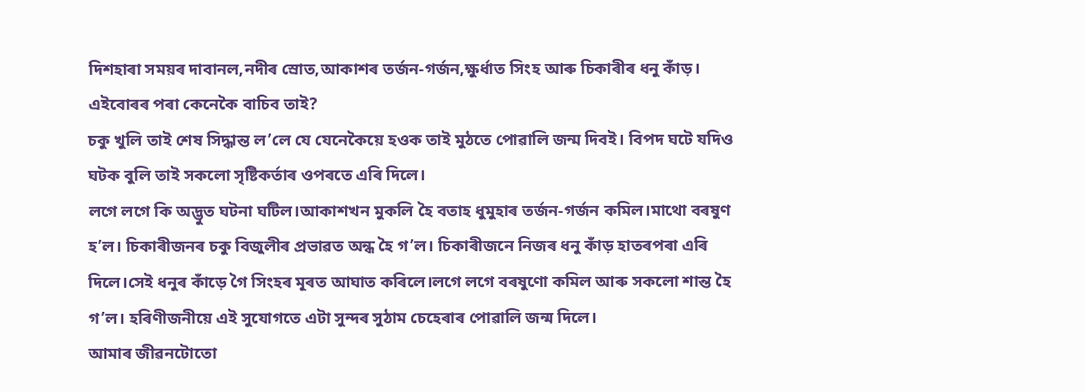দিশহাৰা সময়ৰ দাবানল,নদীৰ স্ৰোত,আকাশৰ তৰ্জন-গৰ্জন,ক্ষুৰ্ধাত সিংহ আৰু চিকাৰীৰ ধনু কাঁড়। এইবোৰৰ পৰা কেনেকৈ বাচিব তাই?
চকু খুলি তাই শেষ সিদ্ধান্ত ল’লে যে যেনেকৈয়ে হওক তাই মুঠতে পোৱালি জন্ম দিবই। বিপদ ঘটে যদিও ঘটক বুলি তাই সকলো সৃষ্টিকৰ্তাৰ ওপৰতে এৰি দিলে।
লগে লগে কি অদ্ভুত ঘটনা ঘটিল।আকাশখন মুকলি হৈ বতাহ ধুমুহাৰ তৰ্জন-গৰ্জন কমিল।মাথো বৰষুণ হ’ল। চিকাৰীজনৰ চকু বিজুলীৰ প্ৰভাৱত অন্ধ হৈ গ’ল। চিকাৰীজনে নিজৰ ধনু কাঁড় হাতৰপৰা এৰি দিলে।সেই ধনুৰ কাঁড়ে গৈ সিংহৰ মূৰত আঘাত কৰিলে।লগে লগে বৰষুণো কমিল আৰু সকলো শান্ত হৈ গ’ল। হৰিণীজনীয়ে এই সুযোগতে এটা সুন্দৰ সুঠাম চেহেৰাৰ পোৱালি জন্ম দিলে।
আমাৰ জীৱনটোতো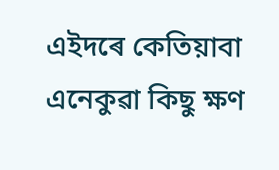এইদৰে কেতিয়াবা এনেকুৱা কিছু ক্ষণ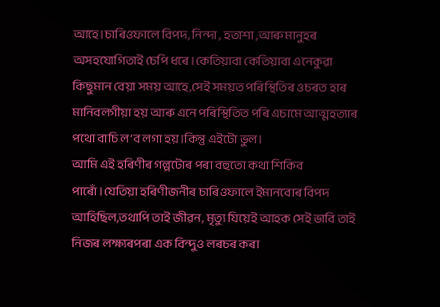আহে।চাৰিওফালে বিপদ, নিন্দা , হতাশা ,আৰু মানুহৰ অসহযোগিতাই চেপি ধৰে।কেতিয়াবা কেতিয়াবা এনেকুৱা কিছুমান বেয়া সময় আহে,সেই সময়ত পৰিস্থিতিৰ ওচৰত হাৰ মানিবলগীয়া হয় আৰু এনে পৰিস্থিতিত পৰি এচামে আত্মহত্যাৰ পথো বাচি ল’ব লগা হয়।কিন্তু এইটো ভুল।
আমি এই হৰিণীৰ গল্পটোৰ পৰা বহুতো কথা শিকিব পাৰোঁ।যেতিয়া হৰিণীজনীৰ চাৰিওফালে ইমানবোৰ বিপদ আহিছিল,তথাপি তাই জীৱন, মৃত্যু যিয়েই আহক সেই ভাবি তাই নিজৰ লক্ষ্যৰপৰা এক বিন্দুও লৰচৰ কৰা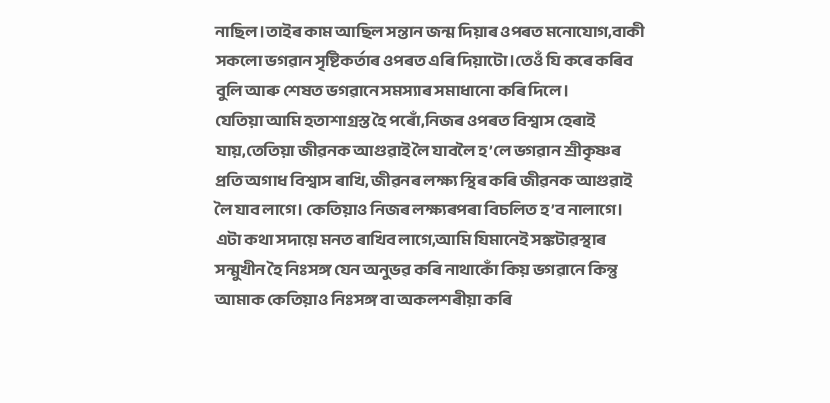নাছিল।তাইৰ কাম আছিল সন্তান জন্ম দিয়াৰ ওপৰত মনোযোগ,বাকী সকলো ভগৱান সৃষ্টিকৰ্তাৰ ওপৰত এৰি দিয়াটো।তেওঁ যি কৰে কৰিব বুলি আৰু শেষত ভগৱানে সমস্যাৰ সমাধানো কৰি দিলে।
যেতিয়া আমি হতাশাগ্ৰস্ত হৈ পৰোঁ,নিজৰ ওপৰত বিশ্বাস হেৰাই যায়,তেতিয়া জীৱনক আগুৱাই লৈ যাবলৈ হ’লে ভগৱান শ্ৰীকৃষ্ণৰ প্ৰতি অগাধ বিশ্বাস ৰাখি, জীৱনৰ লক্ষ্য স্থিৰ কৰি জীৱনক আগুৱাই লৈ যাব লাগে। কেতিয়াও নিজৰ লক্ষ্যৰপৰা বিচলিত হ’ব নালাগে।
এটা কথা সদায়ে মনত ৰাখিব লাগে,আমি যিমানেই সঙ্কটাৱস্থাৰ সন্মুখীন হৈ নিঃসঙ্গ যেন অনুভৱ কৰি নাথাকোঁ কিয় ভগৱানে কিন্তু আমাক কেতিয়াও নিঃসঙ্গ বা অকলশৰীয়া কৰি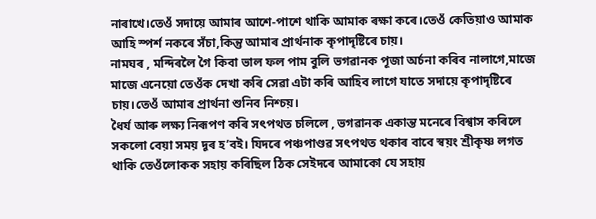নাৰাখে।তেওঁ সদায়ে আমাৰ আশে-পাশে থাকি আমাক ৰক্ষা কৰে।তেওঁ কেতিয়াও আমাক আহি স্পৰ্শ নকৰে সঁচা,কিন্তু আমাৰ প্ৰাৰ্থনাক কৃপাদৃষ্টিৰে চায়।
নামঘৰ , মন্দিৰলৈ গৈ কিবা ভাল ফল পাম বুলি ভগৱানক পূজা অৰ্চনা কৰিব নালাগে,মাজে মাজে এনেয়ো তেওঁক দেখা কৰি সেৱা এটা কৰি আহিব লাগে যাতে সদায়ে কৃপাদৃষ্টিৰে চায়।তেওঁ আমাৰ প্ৰাৰ্থনা শুনিব নিশ্চয়।
ধৈৰ্য আৰু লক্ষ্য নিৰূপণ কৰি সৎপথত চলিলে , ভগৱানক একান্ত মনেৰে বিশ্বাস কৰিলে সকলো বেয়া সময় দূৰ হ’বই। যিদৰে পঞ্চপাণ্ডৱ সৎপথত থকাৰ বাবে স্বয়ং শ্ৰীকৃষ্ণ লগত থাকি তেওঁলোকক সহায় কৰিছিল ঠিক সেইদৰে আমাকো যে সহায়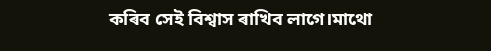কৰিব সেই বিশ্বাস ৰাখিব লাগে।মাথো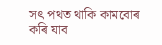সৎ পথত থাকি কামবোৰ কৰি যাব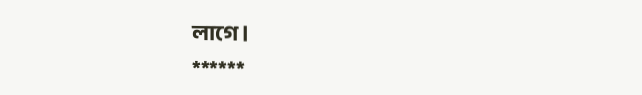লাগে।
******